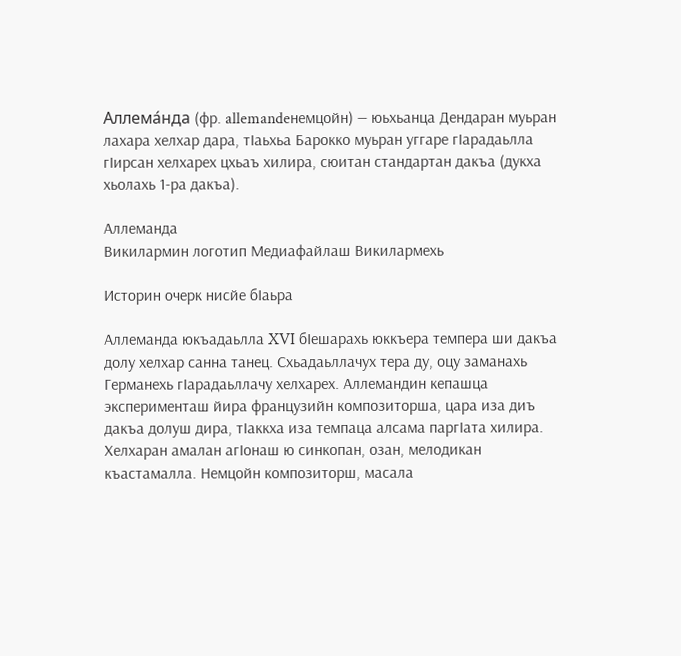Аллема́нда (фр. allemandeнемцойн) — юьхьанца Дендаран муьран лахара хелхар дара, тӀаьхьа Барокко муьран уггаре гӀарадаьлла гӀирсан хелхарех цхьаъ хилира, сюитан стандартан дакъа (дукха хьолахь 1-ра дакъа).

Аллеманда
Викилармин логотип Медиафайлаш Викилармехь

Историн очерк нисйе бӀаьра

Аллеманда юкъадаьлла XVI бӀешарахь юккъера темпера ши дакъа долу хелхар санна танец. Схьадаьллачух тера ду, оцу заманахь Германехь гӀарадаьллачу хелхарех. Аллемандин кепашца эксперименташ йира французийн композиторша, цара иза диъ дакъа долуш дира, тӀаккха иза темпаца алсама паргӀата хилира. Хелхаран амалан агӀонаш ю синкопан, озан, мелодикан къастамалла. Немцойн композиторш, масала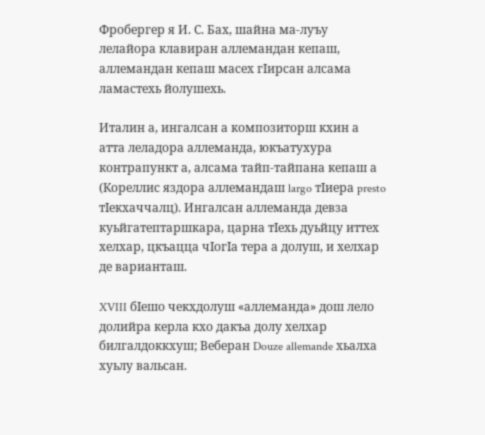Фробергер я И. С. Бах, шайна ма-луъу лелайора клавиран аллемандан кепаш, аллемандан кепаш масех гӀирсан алсама ламастехь йолушехь.

Италин а, ингалсан а композиторш кхин а атта леладора аллеманда, юкъатухура контрапункт а, алсама тайп-тайпана кепаш а (Кореллис яздора аллемандаш largo тӀиера presto тӀекхаччалц). Ингалсан аллеманда девза куьйгатептаршкара, царна тӀехь дуьйцу иттех хелхар, цкъацца чӀогӀа тера а долуш, и хелхар де варианташ.

XVIII бӀешо чекхдолуш «аллеманда» дош лело долийра керла кхо дакъа долу хелхар билгалдоккхуш; Веберан Douze allemande хьалха хуьлу вальсан.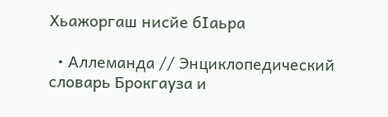Хьажоргаш нисйе бӀаьра

  • Аллеманда // Энциклопедический словарь Брокгауза и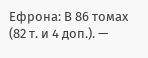Ефрона: В 86 томах (82 т. и 4 доп.). —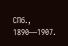СПб., 1890—1907.